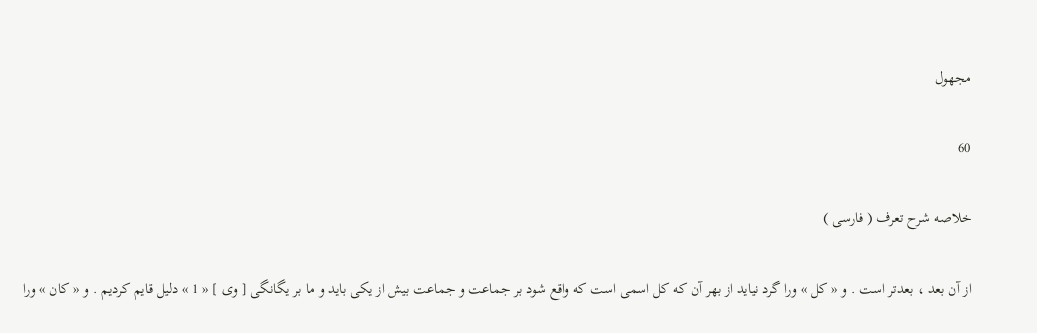مجهول

60

خلاصه شرح تعرف ( فارسى )

از آن بعد ، بعدتر است . و « كل » ورا گرد نيايد از بهر آن كه كل اسمى است كه واقع شود بر جماعت و جماعت بيش از يكى بايد و ما بر يگانگى [ وى ] « 1 » دليل قايم كرديم . و « كان » ورا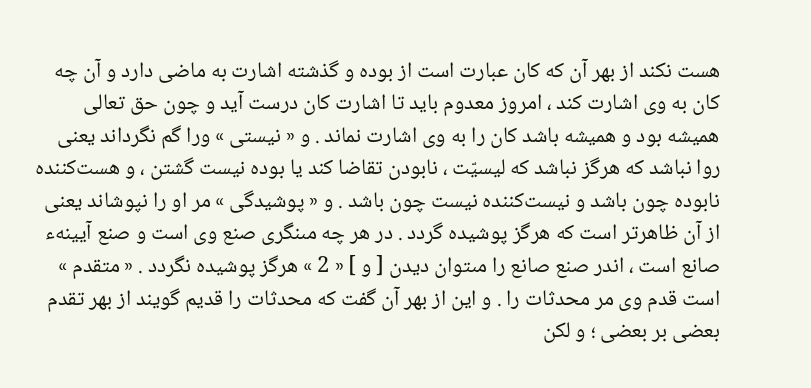هست نكند از بهر آن كه كان عبارت است از بوده و گذشته اشارت به ماضى دارد و آن چه كان به وى اشارت كند ، امروز معدوم بايد تا اشارت كان درست آيد و چون حق تعالى هميشه بود و هميشه باشد كان را به وى اشارت نماند . و « نيستى » ورا گم نگرداند يعنى روا نباشد كه هرگز نباشد كه ليسيّت ، نابودن تقاضا كند يا بوده نيست گشتن ، و هست‌كننده نابوده چون باشد و نيست‌كننده نيست چون باشد . و « پوشيدگى » مر او را نپوشاند يعنى از آن ظاهرتر است كه هرگز پوشيده گردد . در هر چه مىنگرى صنع وى است و صنع آيينهء صانع است ، اندر صنع صانع را مىتوان ديدن [ و ] « 2 » هرگز پوشيده نگردد . « متقدم » است قدم وى مر محدثات را . و اين از بهر آن گفت كه محدثات را قديم گويند از بهر تقدم بعضى بر بعضى ؛ و لكن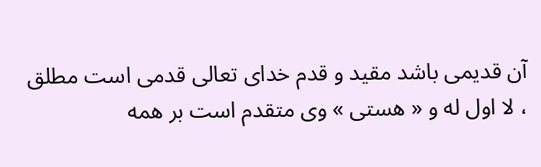آن قديمى باشد مقيد و قدم خداى تعالى قدمى است مطلق ، لا اول له و « هستى » وى متقدم است بر همه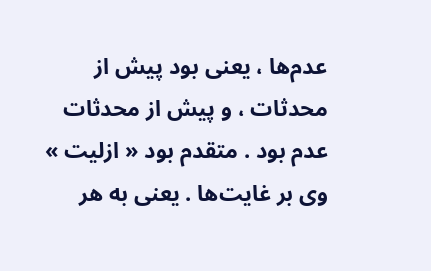عدم‌ها ، يعنى بود پيش از محدثات ، و پيش از محدثات عدم بود . متقدم بود « ازليت » وى بر غايت‌ها . يعنى به هر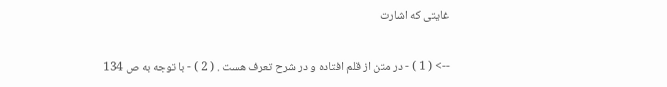غايتى كه اشارت

--> ( 1 ) - در متن از قلم افتاده و در شرح تعرف هست . ( 2 ) - با توجه به ص 134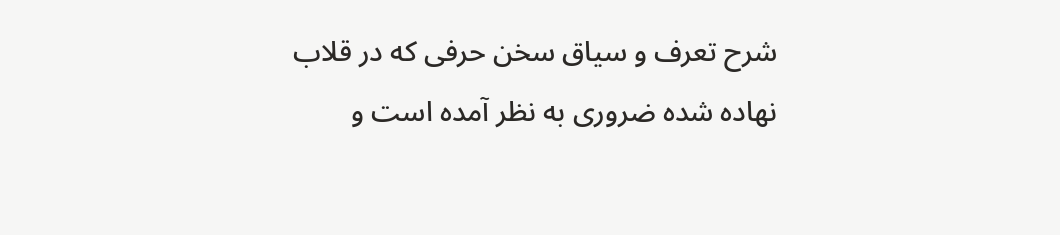شرح تعرف و سياق سخن حرفى كه در قلاب نهاده شده ضرورى به نظر آمده است و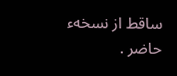ساقط از نسخهء حاضر .